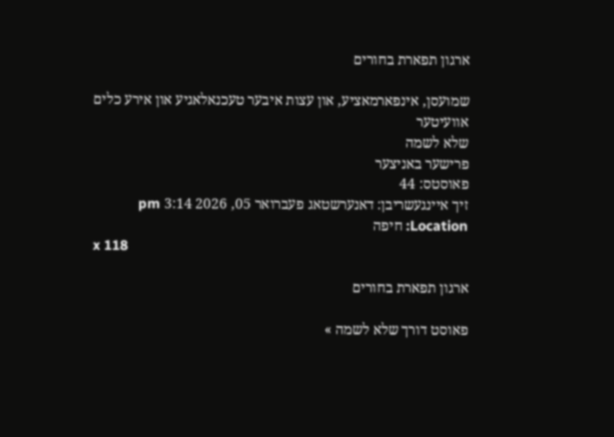ארגון תפארת בחורים

שמועסן, אינפארמאציע, און עצות איבער טעכנאלאגיע און אירע כלים
אוועיטער
שלא לשמה
פרישער באניצער
פאוסטס: 44
זיך איינגעשריבן: דאנערשטאג פעברואר 05, 2026 3:14 pm
Location: חיפה
x 118

ארגון תפארת בחורים

פאוסט דורך שלא לשמה »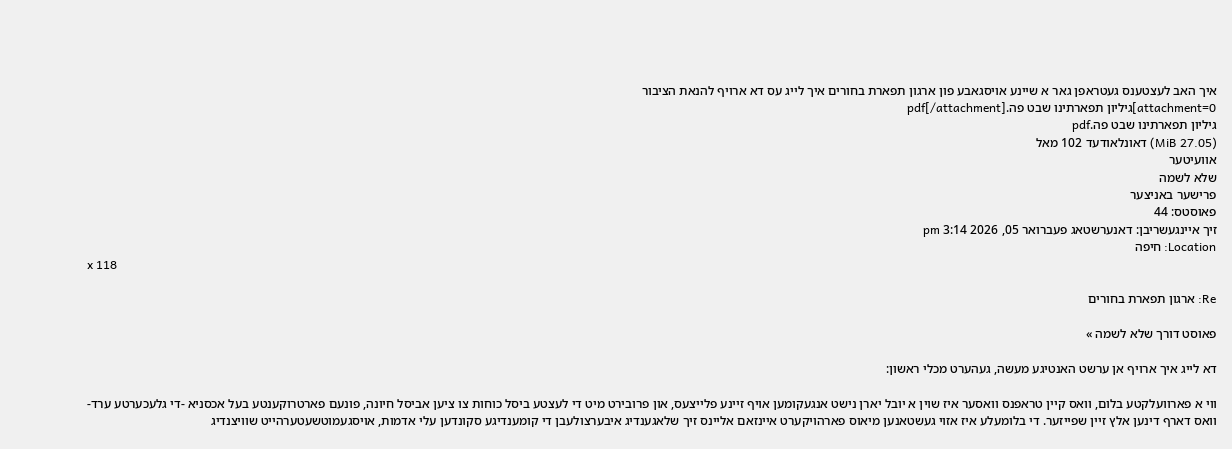איך האב לעצטענס געטראפן גאר א שיינע אויסגאבע פון ארגון תפארת בחורים איך לייג עס דא ארויף להנאת הציבור
attachment=0]גיליון תפארתינו שבט פה.pdf[/attachment]
גיליון תפארתינו שבט פה.pdf
(27.05 MiB) דאונלאודעד 102 מאל
אוועיטער
שלא לשמה
פרישער באניצער
פאוסטס: 44
זיך איינגעשריבן: דאנערשטאג פעברואר 05, 2026 3:14 pm
Location: חיפה
x 118

Re: ארגון תפארת בחורים

פאוסט דורך שלא לשמה »

דא לייג איך ארויף אן ערשט האנטיגע מעשה, געהערט מכלי ראשון:

ווי א פארוועלקטע בלום, וואס קיין טראפנס וואסער איז שוין א יובל יארן נישט אנגעקומען אויף זיינע פלייצעס, און פרובירט מיט די לעצטע ביסל כוחות צו ציען אביסל חיונה, פונעם פארטרוקענטע בעל אכסניא -די גלעכערטע ערד- וואס דארף דינען אלץ זיין שפייזער. די בלומעלע איז אזוי געשטאנען מיאוס פארהויקערט איינזאם אליינס זיך שלאגענדיג איבערצולעבן די קומענדיגע סקונדען עלי אדמות, אויסגעמוטשעטערהייט שוויצנדיג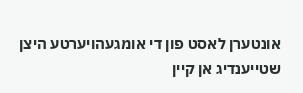אונטערן לאסט פון די אומגעהויערטע היצן שטייענדיג אן קיין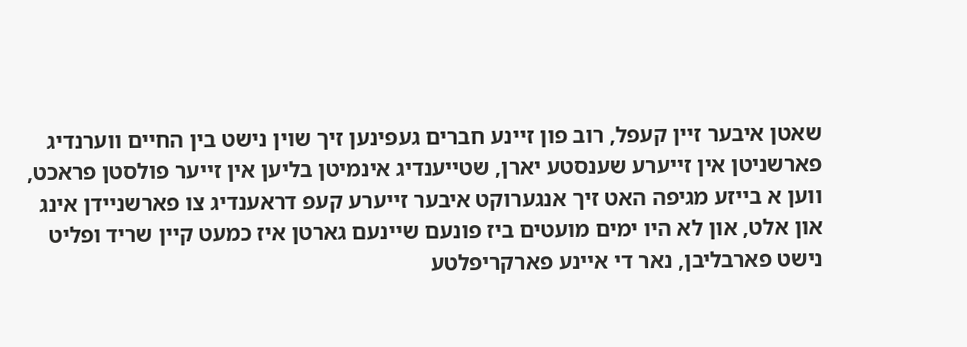שאטן איבער זיין קעפל, רוב פון זיינע חברים געפינען זיך שוין נישט בין החיים ווערנדיג פארשניטן אין זייערע שענסטע יארן, שטייענדיג אינמיטן בליען אין זייער פולסטן פראכט, ווען א בייזע מגיפה האט זיך אנגערוקט איבער זייערע קעפ דראענדיג צו פארשניידן אינג און אלט, און לא היו ימים מועטים ביז פונעם שיינעם גארטן איז כמעט קיין שריד ופליט נישט פארבליבן, נאר די איינע פארקריפלטע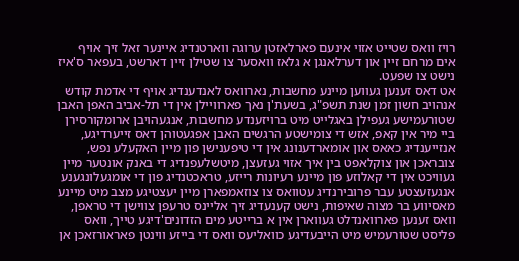רויז וואס שטייט אזוי אינעם פארלאזטן ערוגה ווארטנדיג איינער זאל זיך אויף אים מרחם זיין און דערלאנגן א גלאז וואסער צו שטילן זיין דארשט, בעפאר ס'איז נישט צו שפעט.
אט דאס זענען געווען מיינע מחשבות, נארוואס לאנדענדיג אויף די אדמת קודש אנהויב חשון זמן שנת תשפ"ג, בשעת'ן נאך פארוויילן אין די תל-אביב האפן האבן שטורעמישע געפילן באגלייט מיט ברויזענדע מחשבות, אנגעהויבן ארומקורסירן ביי מיר אין קאפ, אזש די צומישטע הרגשים האבן אפגעטוהן דאס זייערדיגע, אנזייענדיג כאאס און אומארדענונג אין די טיפענישן פון מיין האקעלע נפש, צובראכן און צוקלאפט בין איך אזוי געזעצן, מיטשלעפנדיג די באנק אונטער מיין געוויכט אין די קאלוזע פון מיינע רעיונות רייזע, טראכטנדיג פון די אומגעלונגענע אנגעזעצטע עבר פרובירנדיג עטוואס צו צוזאמפארן מיין יעצטיגע מצב מיט מיינע מאסיווע בר מצוה שאיפות, נישט קענעדיג זיך אליינס טרעפן צווישן די טראפן, וואס זענען פארוואנדלט געווארן אין א ברייטע מים הזדונים'דיגע טייך, וואס פליסט שטורעמיש מיט הייבעדיגע כוואליעס וואס די בייזע ווינטן פאראורזאכן אן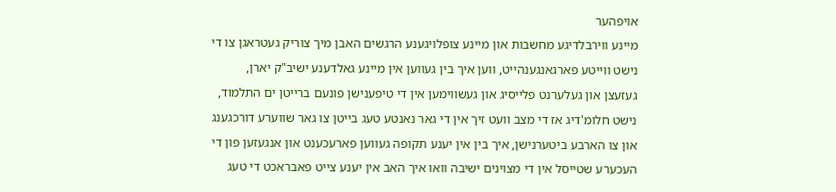אויפהער
מיינע ווירבלדיגע מחשבות און מיינע צופלויגענע הרגשים האבן מיך צוריק געטראגן צו די נישט ווייטע פארגאנגענהייט, ווען איך בין געווען אין מיינע גאלדענע ישיב"ק יארן, געזעצן און געלערנט פלייסיג און געשווימען אין די טיפענישן פונעם ברייטן ים התלמוד, נישט חלומ'דיג אז די מצב וועט זיך אין די גאר נאנטע טעג בייטן צו גאר שווערע דורכגענג און צו הארבע ביטערנישן, איך בין אין יענע תקופה געווען פארעכענט און אנגעזען פון די העכערע שטייסל אין די מצוינים ישיבה וואו איך האב אין יענע צייט פאבראכט די טעג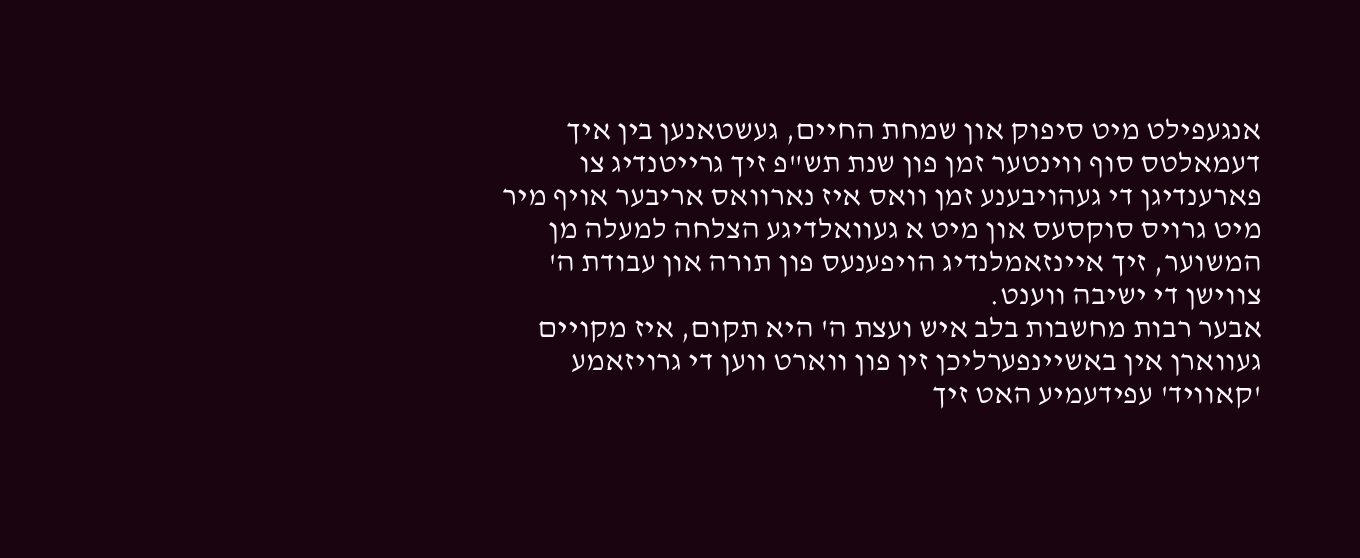אנגעפילט מיט סיפוק און שמחת החיים, געשטאנען בין איך דעמאלטס סוף ווינטער זמן פון שנת תש"פ זיך גרייטנדיג צו פארענדיגן די געהויבענע זמן וואס איז נארוואס אריבער אויף מיר מיט גרויס סוקסעס און מיט א געוואלדיגע הצלחה למעלה מן המשוער, זיך איינזאמלנדיג הויפענעס פון תורה און עבודת ה' צווישן די ישיבה ווענט.
אבער רבות מחשבות בלב איש ועצת ה' היא תקום, איז מקויים געווארן אין באשיינפערליכן זין פון ווארט ווען די גרויזאמע 'קאוויד' עפידעמיע האט זיך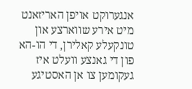אנגערוקט אויפן האריזאנט מיט אירע שווארצע און טונקעלע קאלירן, די הו-הא פון די גאנצע וועלט איז געקומען צו אן האסטיגע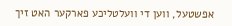אפשטעל, ווען די וועלטליכע פארקער האט זיך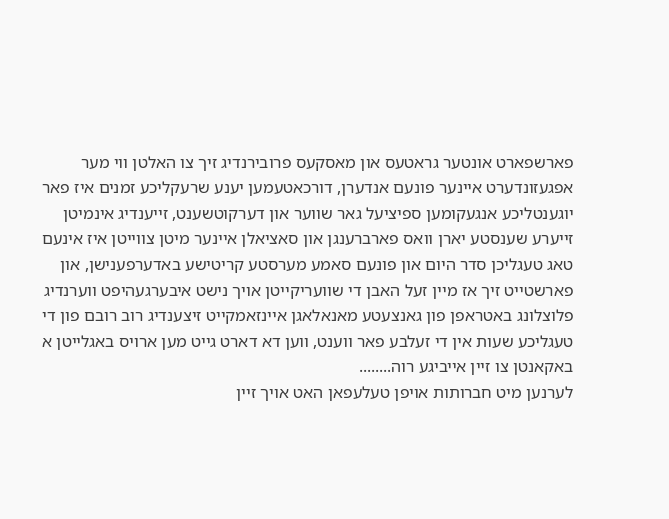פארשפארט אונטער גראטעס און מאסקעס פרובירנדיג זיך צו האלטן ווי מער אפגעזונדערט איינער פונעם אנדערן, דורכאטעמען יענע שרעקליכע זמנים איז פאר יוגענטליכע אנגעקומען ספיציעל גאר שווער און דערקוטשענט, זייענדיג אינמיטן זייערע שענסטע יארן וואס פארברענגן און סאציאלן איינער מיטן צווייטן איז אינעם טאג טעגליכן סדר היום און פונעם סאמע מערסטע קריטישע באדערפענישן, און פארשטייט זיך אז מיין זעל האבן די שוועריקייטן אויך נישט איבערגעהיפט ווערנדיג פלוצלונג באטראפן פון גאנצעטע מאנאלאגן איינזאמקייט זיצענדיג רוב רובם פון די טעגליכע שעות אין די זעלבע פאר ווענט, ווען דא דארט גייט מען ארויס באגלייטן א באקאנטן צו זיין אייביגע רוה........
לערנען מיט חברותות אויפן טעלעפאן האט אויך זיין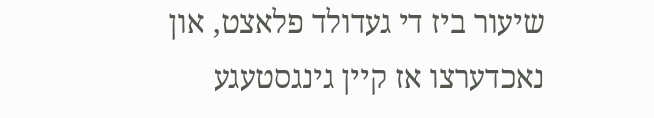שיעור ביז די געדולד פלאצט, און נאכדערצו אז קיין גינגסטעגע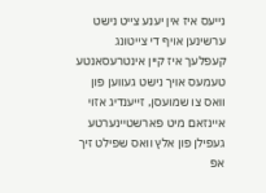נייעס איז אין יענע צייט נישט ערשינען אויף די צייטונג קעפלעך איז קיין אינטרעסאנטע טעמעס אויך נישט געווען פון וואס צו שמועסן, זייענדיג אזוי איינזאם מיט פארשטיינערטע געפילן פון אלץ וואס שפילט זיך אפ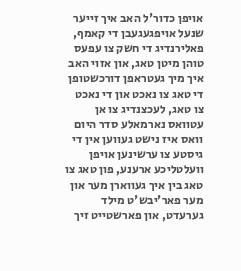אויפן כדור'ל האב איך זייער שנעל אויפגעגעבן די קאמף, פאלירנדיג די חשק צו עפעס טוהן מיטן טאג, און אזוי האב איך מיך געטראפן דורכשטופן די טאג צו נאכט און די נאכט צו טאג, לעכצנדיג צו אן עטוואס נארמאלע סדר היום וואס איז נישט געווען אין די גיסטע צו ערשינען אויפן וועלטליכע ארענע, פון טאג צו טאג בין איך געווארן מער און מער פאר'יבש'ט מילד גערעדט, און פארשטייט זיך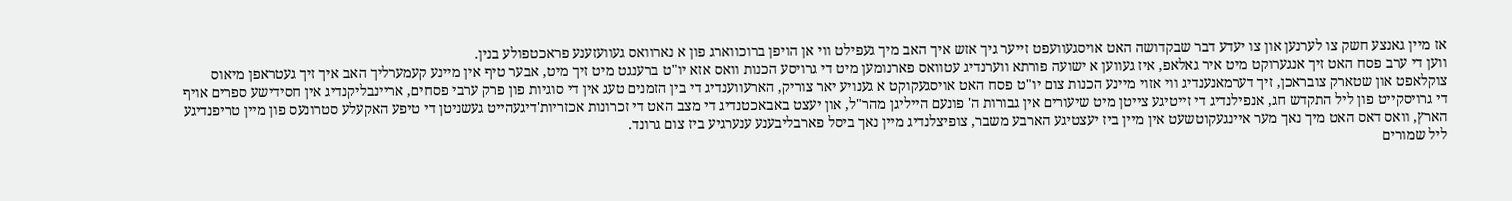אז מיין גאנצע חשק צו לערנען און צו יעדע דבר שבקדושה האט אויסגעוועפט זייער גיך אזש איך האב מיך געפילט ווי אן הויפן ברוכווארג פון א נארוואס געוועזענע פראכטפולע בנין.
ווען די ערב פסח האט זיך אנגערוקט מיט איר גאלאפ, איז געווען א ישועה פורתא ווערנדיג עטוואס פארנומען מיט די גרויסע הכנות וואס אזא יו"ט ברענגט מיט זיך מיט, אבער טיף אין מיינע קעמערליך האב איך זיך געטראפן מיאוס צוקלאפט און שטארק צובראכן, זיך דערמאנענדיג ווי אזוי מיינע הכנות צום יו"ט פסח האט אויסגעקוקט א גענויע יאר צוריק, הארעווענדיג די בין הזמנים טעג אין די סוגיות פון פרק ערבי פסחים, אריינבליקנדיג אין חסידישע ספרים אויף די גרויסקייט פון ליל התקדש חג, אנפילנדיג די זייטיגע צייטן מיט שיעורים אין גבורות ה' פונעם הייליגן מהר"ל, און יעצט באבאכטנדיג די מצב האט די זכרונות אכזריות'דיגעהייט געשניטן די טיפע האקעלע סטרונעס פון מיין טריפנדיגע הארץ, וואס דאס האט מיך נאך מער איינגעקוטשעט אין מיין ביז יעצטיגע הארבע משבר, צופיצלנדיג מיין נאך ביסל פארבליבענע ענערגיע ביז צום גרונד.
ליל שמורים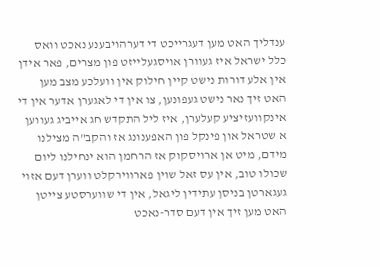ענדליך האט מען דעגרייכט די דערהויבענע נאכט וואס כלל ישראל איז געוורן אויסגעלייזט פון מצרים, פאר אידן אין אלע דורות נישט קיין חילוק אין וועלכע מצב מען האט זיך נאר נישט געפונען, צו אין די לאגערן אדער אין די אינקוועזיציע קעלערן, איז ליל התקדש חג אייביג געווען א שטראל און פינקל פון האפענונג אז והקב"ה מצילנו מידם, מיט אן ארויסקוק אז הרחמן הוא ינחילנו ליום שכולו טוב, אין עס זאל שוין פארווירקלט ווערן דעם אזוי געגארטן בניסן עתידין ליגאל, אין די שווערסטע צייטן האט מען זיך אין דעם סדר-נאכט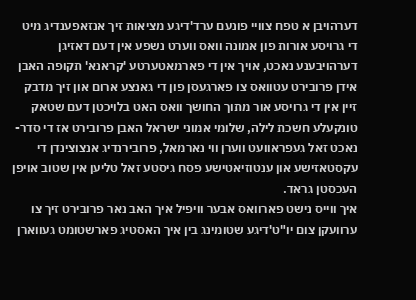דערהויבן א טפח צוויי פונעם ערד'דיגע מציאות זיך אנזאפענדיג מיט די גרויסע אורות פון אמונה וואס ווערט נשפע אין דעם דאזיגן דערהויבענע נאכט, אויך אין די פארמאטערטע 'קראנא' תקופה האבן אידן פרובירט עטוואס צו פארגעסן פון די גאנצע ארום און זיך מדבק זיין אין די גרויסע אור מתוך החושך וואס האט בלויכטן דעם שטאק טונקעלע חשכת לילה, שלומי אמוני ישראל האבן פרובירט אז די סדר-נאכט זאל געפראוועט ווערן ווי נארמאל, פרובירנדיג אנצוצינדן די עקסטאזישע און ענטוזיאטישע פסח גיסטע זאל טליען אין שטוב אויפן העכסטן גראד.
איך ווייס נישט פארוואס אבער וויפיל איך האב נאר פרובירט זיך צו ערוועקן צום יו"ט'דיגע שטומינג בין איך האסטיג פארשטומט געווארן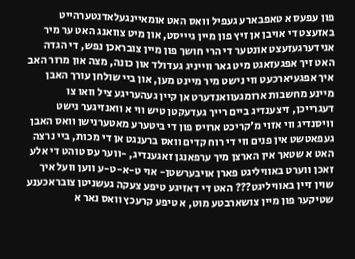פון עפעס א טאפבארע געפיל וואס האט אומאיינגעלאדנטערהייט באזעצט די אויבן אן זיץ פון מיין גיייסט, און מיט צוואנג האט ער מיר אנידערגעזעצט אונטער די הרי חושך פון מיין צובראכן נפש, די הגדה האט זיך אפגעזאגט מיט גאר ווייניג געדולד און כונה, מצה און מרור האב איך אפגעיארכעט ווי נישט מיר מיינט מען, און ביי שולחן עורך האבן מיינע מחשבות ארומגעוואנדערט אן קיין געהעריגע ציל וואו צו דעגרייכן, זיצענדיג ביים רייך געדעקטן טיש ווי א וואנזיגער נישט וויסנדיג ווי אזוי מ'קריכט ארויס פון די ביטערע מאטערנישן וואס האבן געפאטשט אין פנים ווי די רוח קדים וואס ברענגט אן די מכות, ביי נרצה האט א שטאך אין הארצן מיך ערפאנגן זאגענדיג, -ווער עס טוהט די אלע זאכן ווערט באוויליגט פארן אויבערשטן- אוי ט-א-ט-ע ווען וועל איך שוין זיין באוויליגט??? האט די דאזיגע טיפע צעקה געשניטן צובראכענע שטיקער פון מיין צושארבטע מוט, א טיפע קרעכץ וואס נאר א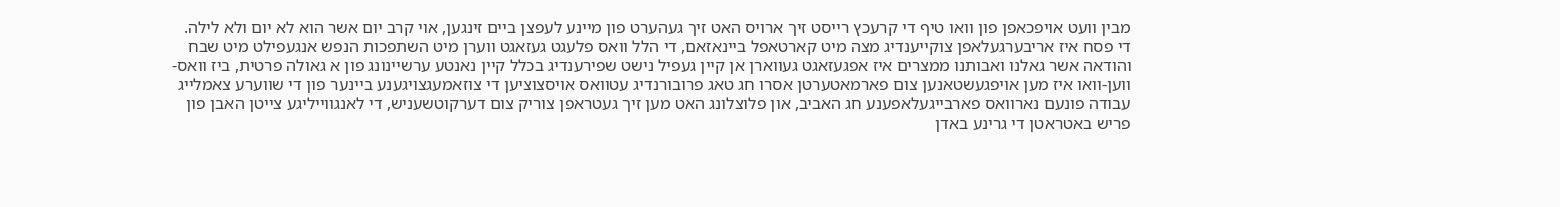מבין וועט אויפכאפן פון וואו טיף די קרעכץ רייסט זיך ארויס האט זיך געהערט פון מיינע לעפצן ביים זינגען, אוי קרב יום אשר הוא לא יום ולא לילה.
די פסח איז אריבערגעלאפן צוקייענדיג מצה מיט קארטאפל ביינאזאם, די הלל וואס פלעגט געזאגט ווערן מיט השתפכות הנפש אנגעפילט מיט שבח והודאה אשר גאלנו ואבותנו ממצרים איז אפגעזאגט געווארן אן קיין געפיל נישט שפירענדיג בכלל קיין נאנטע ערשיינונג פון א גאולה פרטית, ביז וואס-ווען-וואו איז מען אויפגעשטאנען צום פארמאטערטן אסרו חג טאג פרובורנדיג עטוואס אויסצוציען די צוזאמעגצויגענע ביינער פון די שווערע צאמלייג עבודה פונעם נארוואס פארבייגעלאפענע חג האביב, און פלוצלונג האט מען זיך געטראפן צוריק צום דערקוטשעניש, די לאנגווייליגע צייטן האבן פון פריש באטראטן די גרינע באדן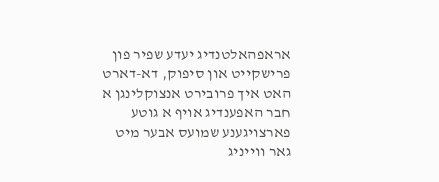אראפהאלטנדיג יעדע שפיר פון פרישקייט און סיפוק, דא-דארט האט איך פרובירט אנצוקלינגן א חבר האפענדיג אויף א גוטע פארצויגענע שמועס אבער מיט גאר ווייניג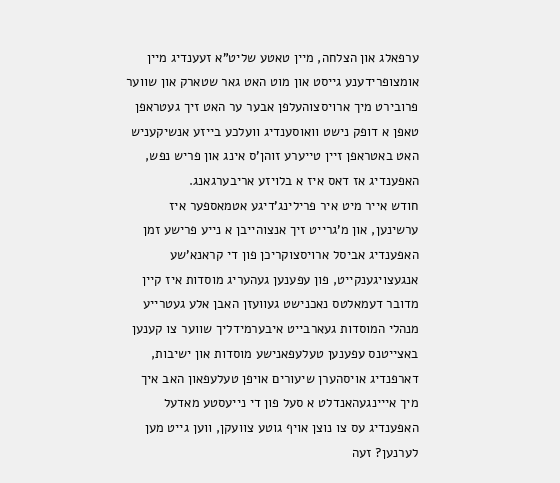ערפאלג און הצלחה, מיין טאטע שליט"א זעענדיג מיין אומצופרידענע גייסט און מוט האט גאר שטארק און שווער פרובירט מיך ארויסצוהעלפן אבער ער האט זיך געטראפן טאפן א דופק נישט וואוסענדיג וועלכע בייזע אנשיקעניש האט באטראפן זיין טייערע זוהן'ס אינג און פריש נפש, האפענדיג אז דאס איז א בלויזע אריבערגאנג.
חודש אייר מיט איר פרילינג'דיגע אטמאספער איז ערשינען, און מ'גרייט זיך אנצוהייבן א נייע פרישע זמן האפענדיג אביסל ארויסצוקריכן פון די קראנא'שע אנגעצויגענקייט, פון עפענען געהעריג מוסדות איז קיין מדובר דעמאלטס נאכנישט געוועזן האבן אלע געטרייע מנהלי המוסדות געארבייט איבערמידליך שווער צו קענען באצייטנס עפענען טעלעפאנישע מוסדות און ישיבות, דארפנדיג אויסהערן שיעורים אויפן טעלעפאון האב איך מיך אייינגעהאנדלט א סעל פון די נייעסטע מאדעל האפענדיג עס צו נוצן אויף גוטע צוועקן, ווען גייט מען לערנען? זעה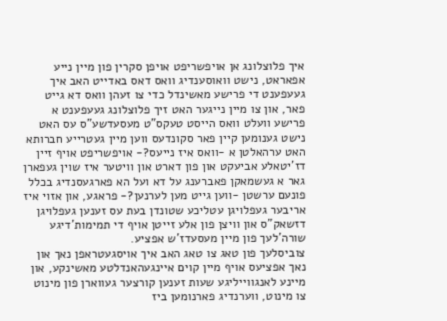איך פלוצלונג אן אויפשריפט אויפן סקרין פון מיין נייע אפאראט, נישט וואוסענדיג וואס דאס באדייט האב איך געעפענט די פרישע מאשינדל כדי צו זעהן וואס דא גייט פאר, און צו מיין נייגער האט זיך פלוצלונג געעפענט א פרישע וועלט וואס הייסט טעקס"ט מעסעדשע"ס עס האט נישט גענומען קיין פאר סקונדעס ווען מיין געטרייע חברותא האט ערהאלטן א -וואס איז נייעס?- אויפשריפט אויף זיין דז'יטאלע אביעקט און פון דארט און וויטער איז שוין געפארן גאר א געשמאקן פאברענג על דא ועל הא פארגעסנדיג בכלל פונעם ערשטן -ווען גייט מען לערנען?- פראגע, און אזוי איז אריבער געפלויגן עטליכע שטונדן בעת עס זענען געפלויגן דזשאק"ס און וויצן פון אלע זייטן אויף די תמימות'דיגע שורה'לעך פון מיין מעסעדז'ש אפציע.
צוביסלעך פון טאג צו טאג האב איך אויסגעטראפן נאך און נאך אפציעס אויף מיין קוים איינגעהאנדלטע מאשינקע, און מיינע לאנגווייליגע שעות זענען קורצער געווארן פון מינוט צו מינוט, ווערנדיג פארנומען ביז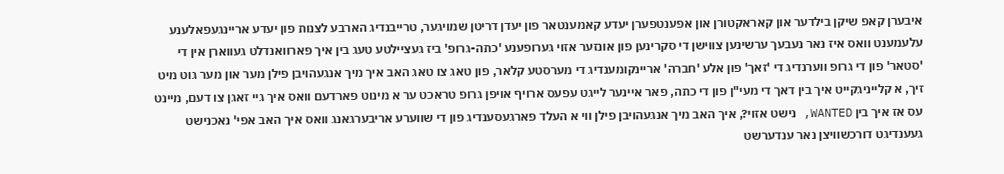איבערן קאפ שיקן בילדער און קאראקטורן און אפענטפערן יעדע קאמענטאר פון יעדן דריטן שמויגער, טרייבנדיג הארבע לצנות פון יעדע אריינגעפאלענע עלעמענט וואס איז נאר נעבעך ערשינען צווישן די סקרינען פון אונזער אזוי גערופענע 'כתה-גרופ' ביז געציילטע טעג בין איך פארוואנדלט געווארן אין די 'סטאר' פון די גרופ ווערנדיג די 'זאך' פון אלע 'חברה' אריינקומענדיג די מערסטע קלאר, פון טאג צו טאג האב איך מיך אנגעהויבן פילן מער און מער גוט מיט זיך, א קלייניגקייט איך בין דאך די מעי"ן פון די כתה, פאר איינער לייגט עפעס ארויף אויפן גרופ טראכט ער א מינוט פארדעם וואס איך גיי זאגן צו דעם, מיינט עס אז איך בין WANTED, נישט אזוי?, איך האב מיך אנגעהויבן פילן ווי א העלד פארגעסענדיג פון די שווערע אריבערגאנג וואס איך האב אפי' נאכנישט געענדיגט דורכשוויצן נאר ענדערשט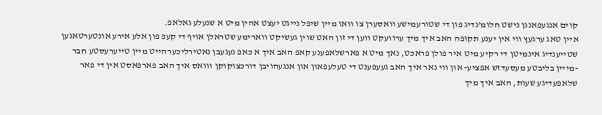קוים אנגעפאנגן נישט חלומ'נדיג פון די שטורעמישע וואסערן צו וואו מיין שיפל נייגט יעצט אהין מיט א שנעלע גאלאפ.
איין טאג ערגעץ ווי אין יענע תקופה האב איך מיך ערוועקט ווען די זון האט שוין געשיקט ווארימע שטראלן אויף די קעפ פון אלע אירע אונטערטאנען שטייענדיג אינמיטן די רקיע מיט איר פולן פראכט, נאך מיט א פארשלאפענע קאפ האב איך א כאפ געגעבן נאטירליכערהייט מיין טייערעסטע חבר -מייין בליבטע מעסעדזש אפציע- און ווי נאר איך האב געעפענט די טעלעפאון און אנגעהויבן דורכצוקוקן ווואס איך האב פארפאסט אין די פאר שלאפעדיגע שעות, האב איך מיך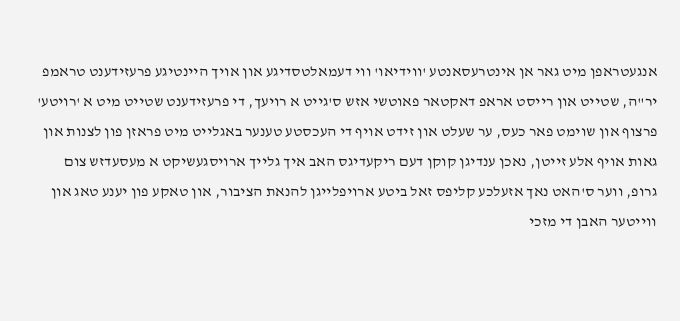אנגעטראפן מיט גאר אן אינטרעסאנטע 'ווידיאו' ווי דעמאלטסדיגע און אויך היינטיגע פרעזידענט טראמפ יר"ה, שטייט און רייסט אראפ דאקטאר פאוטשי אזש ס'גייט א רויעך, די פרעזידענט שטייט מיט א 'רויטע' פרצוף און שוימט פאר כעס, ער שעלט און זידט אויף די העכסטע טענער באגלייט מיט פראזן פון לצנות און גאות אויף אלע זייטן, נאכן ענדיגן קוקן דעם ריקעדיגס האב איך גלייך ארויסגעשיקט א מעסעדזש צום גרופ, ווער ס'האט נאך אזעלכע קליפס זאל ביטע ארויפלייגן להנאת הציבור, און טאקע פון יענע טאג און ווייטער האבן די מזכי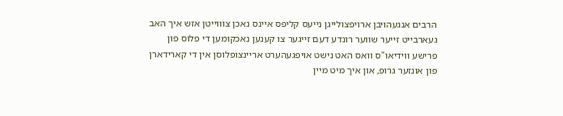הרבים אנגעהויבן ארויפצולייגן נייעס קליפס איינס נאכן צוווייטן אזש איך האב געארבייט זייער שווער רונדע דעם זייגער צו קענען נאכקומען די פלוס פון פרישע ווידיאו"ס וואס האט נישט אויפגעהערט אריינצופלוסן אין די קארידארן פון אונזער גרופ, און איך מיט מיין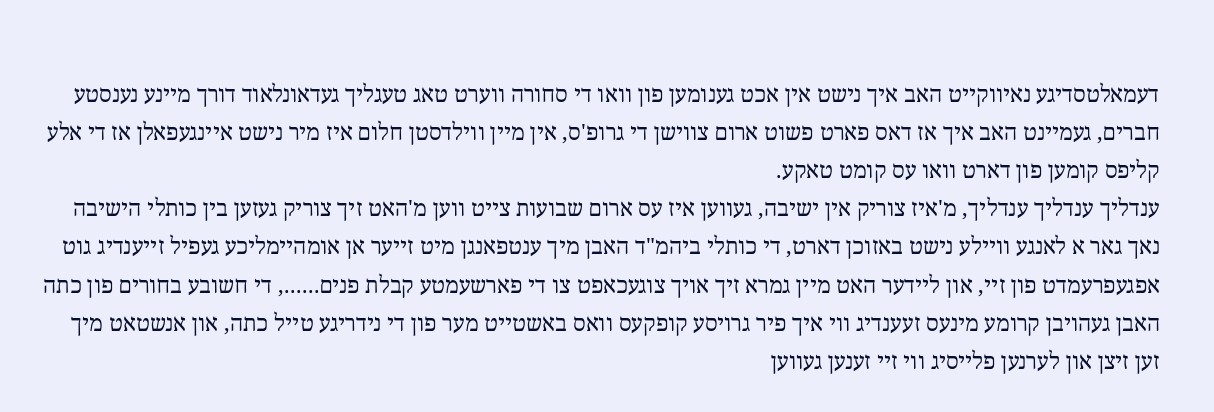דעמאלטסדיגע נאיווקייט האב איך נישט אין אכט גענומען פון וואו די סחורה ווערט טאג טעגליך געדאונלאוד דורך מיינע נענסטע חברים, געמיינט האב איך אז דאס פארט פשוט ארום צווישן די גרופ'ס, אין מיין ווילדסטן חלום איז מיר נישט איינגעפאלן אז די אלע קליפס קומען פון דארט וואו עס קומט טאקע.
ענדליך ענדליך ענדליך, מ'איז צוריק אין ישיבה, געווען איז עס ארום שבועות צייט ווען מ'האט זיך צוריק געזען בין כותלי הישיבה נאך גאר א לאנגע וויילע נישט באזוכן דארט, די כותלי ביהמ"ד האבן מיך ענטפאנגן מיט זייער אן אומהיימליכע געפיל זייענדיג גוט אפגעפרעמדט פון זיי, און ליידער האט מיין גמרא זיך אויך צוגעכאפט צו די פארשעמטע קבלת פנים......, די חשובע בחורים פון כתה האבן געהויבן קרומע מינעס זעענדיג ווי איך פיר גרויסע קופקעס וואס באשטייט מער פון די נידריגע טייל כתה, און אנשטאט מיך זען זיצן און לערנען פלייסיג ווי זיי זענען געווען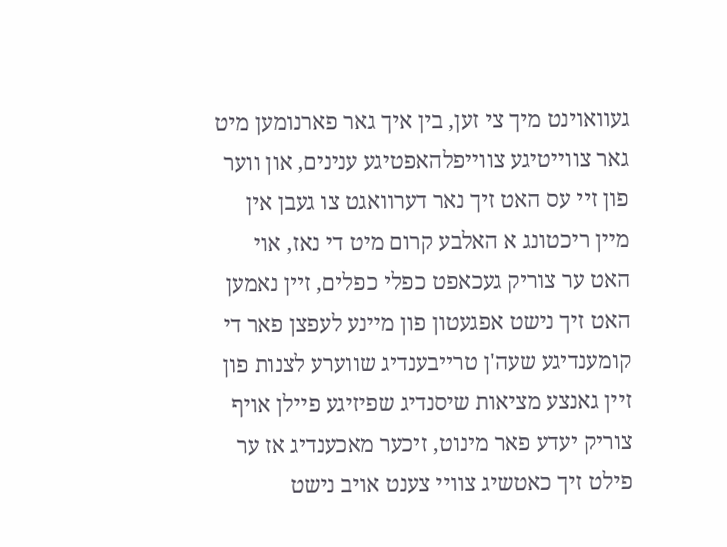געוואוינט מיך צי זען, בין איך גאר פארנומען מיט גאר צווייטיגע צווייפלהאפטיגע ענינים, און ווער פון זיי עס האט זיך נאר דערוואגט צו געבן אין מיין ריכטונג א האלבע קרום מיט די נאז, אוי האט ער צוריק געכאפט כפלי כפלים, זיין נאמען האט זיך נישט אפגעטון פון מיינע לעפצן פאר די קומענדיגע שעה'ן טרייבענדיג שווערע לצנות פון זיין גאנצע מציאות שיסנדיג שפיזיגע פיילן אויף צוריק יעדע פאר מינוט, זיכער מאכענדיג אז ער פילט זיך כאטשיג צוויי צענט אויב נישט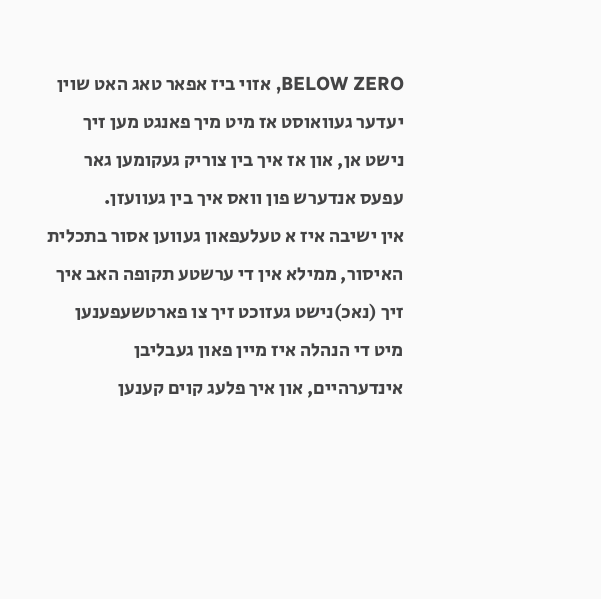BELOW ZERO, אזוי ביז אפאר טאג האט שוין יעדער געוואוסט אז מיט מיך פאנגט מען זיך נישט אן, און אז איך בין צוריק געקומען גאר עפעס אנדערש פון וואס איך בין געוועזן.
אין ישיבה איז א טעלעפאון געווען אסור בתכלית האיסור, ממילא אין די ערשטע תקופה האב איך זיך (נאכ)נישט געזוכט זיך צו פארטשעפענען מיט די הנהלה איז מיין פאון געבליבן אינדערהיים, און איך פלעג קוים קענען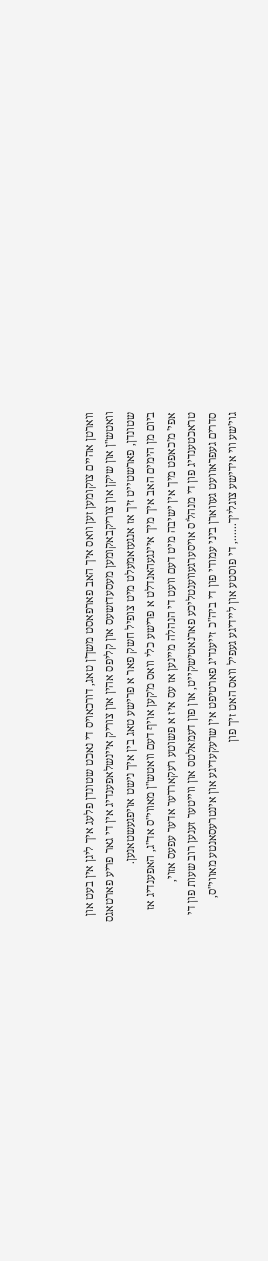ווארטן אהיים צוקומען זען וואס איך האב פארפאסט משך'ן טאג, דורכאויס די נאכט שטונדן פלעג איך ליגן אין בעט און וואטש"ן און שיקן און צוריקבאקומען מעסעדזשעס און קליפס אהין און צוריק איינשלאפענדיג אין די גאר פריע פארטאגס שטונדן, פארשטייט זיך אז אנגעזאמעלט מיט צופיל חשק פאר א פרישע טאג בין איך נישט אויפגעשטאנען.
ביום מן הימים האב איך מיך איינגעהאנדלט א פרישע כלי וואס מ'קען אויף דעם וואטש"ן מאווי"ס אד"ג, האפענדיג אז אפי' מ'כאפט מיך אין ישיבה מיט דעם וועט די הנהלה מיינען אז עס איז א פשוטע רעקארדער אדער עפעס אזוי, טראכטענדיג פון די מנהל'ס אויסערגעווענטליכע פארנאטישקייט, און פון דעמאלטס און ווייטער זענען רוב שעות פון די סדרים געפראוועט געווארן ביני עמודי פון די ביה"כ זייענדיג פארטיפט אין שרעקעדיגע און אינטרעסאנטע מאווי"ס, גוי'שע ווי אידישע צוגלייך......, די פוסטע און ליידיגע געפיל וואס האט זיך פון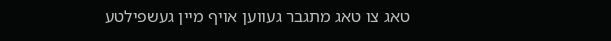טאג צו טאג מתגבר געווען אויף מיין געשפילטע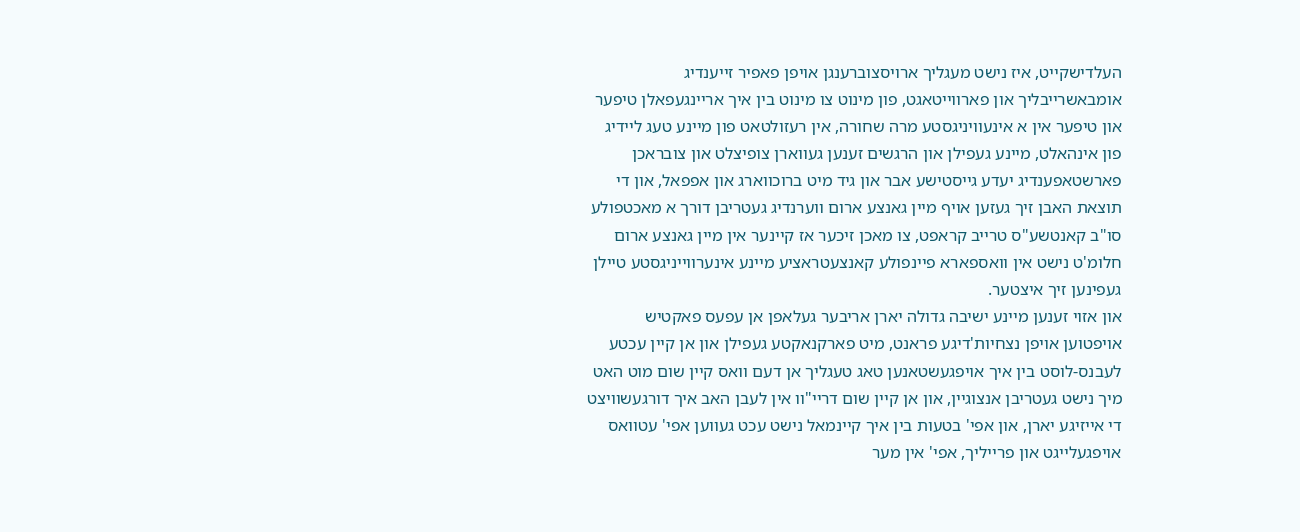העלדישקייט, איז נישט מעגליך ארויסצוברענגן אויפן פאפיר זייענדיג אומבאשרייבליך און פארווייטאגט, פון מינוט צו מינוט בין איך אריינגעפאלן טיפער און טיפער אין א אינעוויניגסטע מרה שחורה, אין רעזולטאט פון מיינע טעג ליידיג פון אינהאלט, מיינע געפילן און הרגשים זענען געווארן צופיצלט און צובראכן פארשטאפענדיג יעדע גייסטישע אבר און גיד מיט ברוכווארג און אפפאל, און די תוצאת האבן זיך געזען אויף מיין גאנצע ארום ווערנדיג געטריבן דורך א מאכטפולע סו"ב קאנטשע"ס טרייב קראפט, צו מאכן זיכער אז קיינער אין מיין גאנצע ארום חלומ'ט נישט אין וואספארא פיינפולע קאנצעטראציע מיינע אינערווייניגסטע טיילן געפינען זיך איצטער.
און אזוי זענען מיינע ישיבה גדולה יארן אריבער געלאפן אן עפעס פאקטיש אויפטוען אויפן נצחיות'דיגע פראנט, מיט פארקנאקטע געפילן און אן קיין עכטע לעבנס-לוסט בין איך אויפגעשטאנען טאג טעגליך אן דעם וואס קיין שום מוט האט מיך נישט געטריבן אנצוגיין, און אן קיין שום דריי"וו אין לעבן האב איך דורגעשוויצט די אייזיגע יארן, און אפי' בטעות בין איך קיינמאל נישט עכט געווען אפי' עטוואס אויפגעלייגט און פרייליך, אפי' אין מער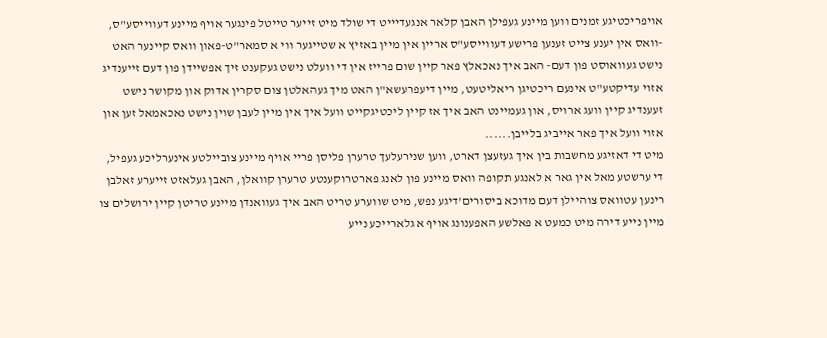אויפריכטיגע זמנים ווען מיינע געפילן האבן קלאר אנגעדיייט די שולד מיט זייער טייטל פינגער אויף מיינע דעווייסע"ס, -וואס אין יענע צייט זענען פרישע דעווייסע"ס אריין אין מיין באזיץ א שטייגער ווי א סמאר"ט-פאון וואס קיינער האט נישט געוואוסט פון דעם- האב איך נאכאלץ פאר קיין שום פרייז אין די וועלט נישט געקענט זיך אפשיידן פון דעם זייענדיג אזוי עדיקטע"ט אינעם ריכטיגן ריאליטעט, מיין דיעפרעשא"ן האט מיך געהאלטן צום סקרין אדוק און מקושר נישט זעענדיג קיין וועג ארויס, און געמיינט האב איך אז קיין ליכטיגקייט וועל איך אין מיין לעבן שוין נישט נאכאמאל זען און אזוי וועל איך פאר אייביג בלייבן......
מיט די דאזיגע מחשבות בין איך געזעצן דארט, ווען שנירעלעך טרערן פליסן פריי אויף מיינע צוביילטע אינערליכע געפיל, די ערשטע מאל אין גאר א לאנגע תקופה וואס מיינע פון לאנג פארטרוקענטע טרערן קוואלן, האבן געלאזט זייערע זאלבן רינען עטוואס צוהיילן דעם מדוכא ביסורים'דיגע נפש, מיט שווערע טריט האב איך געוואנדן מיינע טריטן קיין ירושלים צו מיין נייע דירה מיט כמעט א פאלשע האפענונג אויף א גלארייכע נייע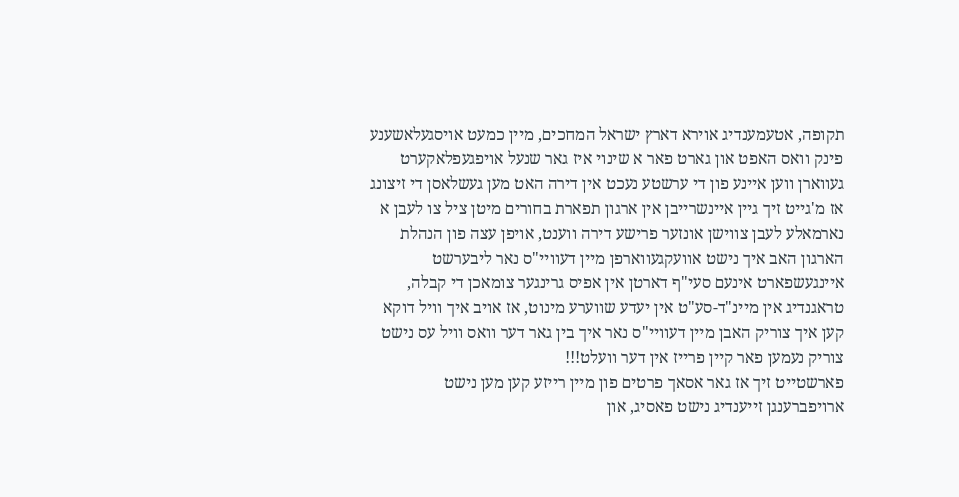תקופה, אטעמענדיג אוירא דארץ ישראל המחכים, מיין כמעט אויסגעלאשענע פינק וואס האפט און גארט פאר א שינוי איז גאר שנעל אויפגעפלאקערט געווארן ווען איינע פון די ערשטע נעכט אין דירה האט מען געשלאסן די זיצונג אז מ'גייט זיך גיין איינשרייבן אין ארגון תפארת בחורים מיטן ציל צו לעבן א נארמאלע לעבן צווישן אונזער פרישע דירה ווענט, אויפן עצה פון הנהלת הארגון האב איך נישט אוועקגעווארפן מיין דעוויי"ס נאר ליבערשט איינגעשפארט אינעם סעי"ף דארטן אין אפיס גרינגער צומאכן די קבלה, טראגנדיג אין מיינ"ד-סע"ט אין יעדע שווערע מינוט, אז אויב איך וויל דוקא קען איך צוריק האבן מיין דעוויי"ס נאר איך בין גאר דער וואס וויל עס נישט צוריק נעמען פאר קיין פרייז אין דער וועלט!!!
פארשטייט זיך אז גאר אסאך פרטים פון מיין רייזע קען מען נישט ארויפברענגן זייענדיג נישט פאסיג, און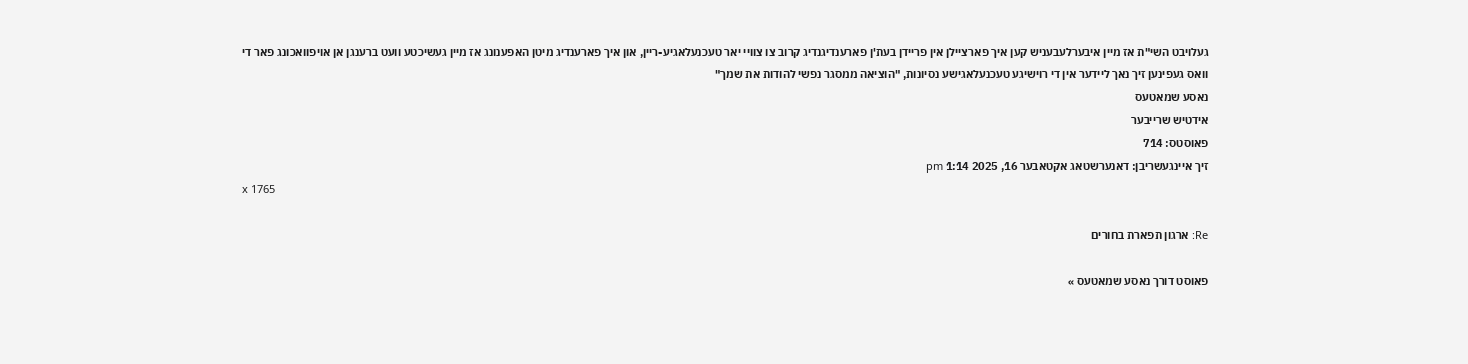געלויבט השי"ת אז מיין איבערלעבעניש קען איך פארציילן אין פריידן בעת'ן פארענדיגנדיג קרוב צו צוויי יאר טעכנעלאגיע-ריין, און איך פארענדיג מיטן האפענונג אז מיין געשיכטע וועט ברענגן אן אויפוואכונג פאר די וואס געפינען זיך נאך ליידער אין די רוישיגע טעכנעלאגישע נסיונות, "הוציאה ממסגר נפשי להודות את שמך"
נאסע שמאטעס
אידטיש שרייבער
פאוסטס: 714
זיך איינגעשריבן: דאנערשטאג אקטאבער 16, 2025 1:14 pm
x 1765

Re: ארגון תפארת בחורים

פאוסט דורך נאסע שמאטעס »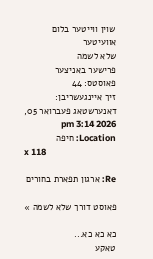שוין ווייטער בלום
אוועיטער
שלא לשמה
פרישער באניצער
פאוסטס: 44
זיך איינגעשריבן: דאנערשטאג פעברואר 05, 2026 3:14 pm
Location: חיפה
x 118

Re: ארגון תפארת בחורים

פאוסט דורך שלא לשמה »

כא כא כא...
טאקע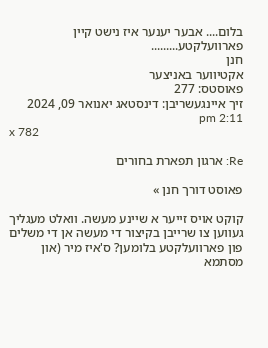בלום.... אבער יענער איז נישט קיין פארוועלקטע.........
חנן
אקטיווער באניצער
פאוסטס: 277
זיך איינגעשריבן: דינסטאג יאנואר 09, 2024 2:11 pm
x 782

Re: ארגון תפארת בחורים

פאוסט דורך חנן »

קוקט אויס זייער א שיינע מעשה. וואלט מעגליך געווען צו שרייבן בקיצור די מעשה אן די משלים פון פארוועלקטע בלומען? ס'איז מיר (און מסתמא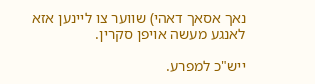נאך אסאך דאהי) שווער צו ליינען אזא לאנגע מעשה אויפן סקרין.

ייש"כ למפרע.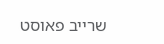שרייב פאוסט